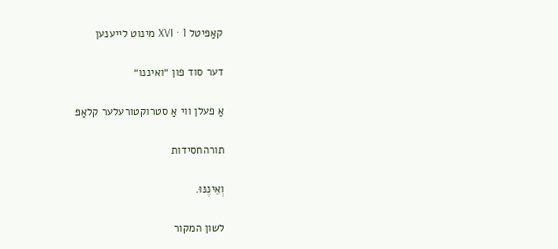קאַפּיטל XVI · 1 מינוט לייענען

דער סוד פון ״ואיננו״

אַ פעלן ווי אַ סטרוקטורעלער קלאַפּ

תורהחסידות

וְאֵינֶנּוּ.

לשון המקור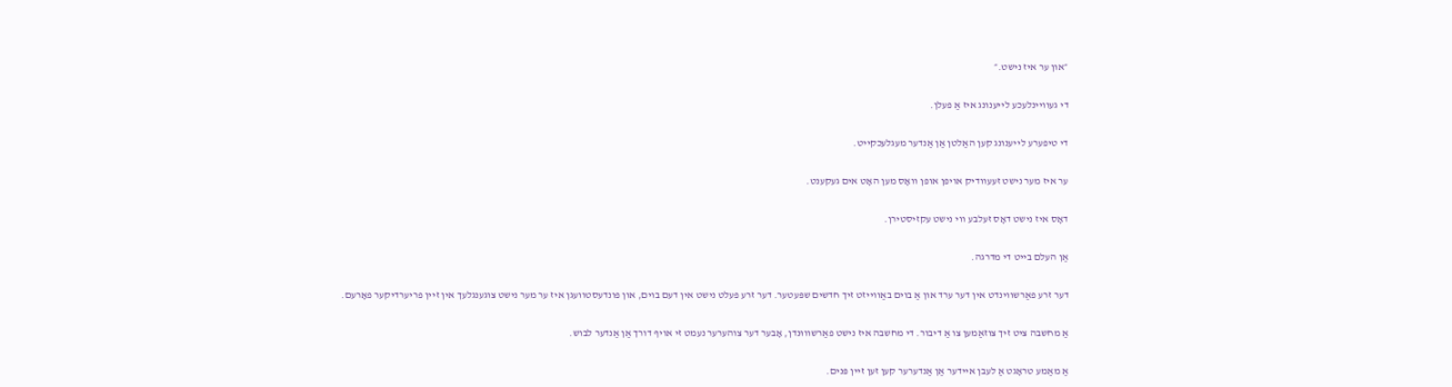״און ער איז נישט.״

די געוויינלעכע לייענונג איז אַ פעלן.

די טיפערע לייענונג קען האַלטן אַן אַנדער מעגלעכקייט.

ער איז מער נישט זעעוודיק אויפן אופן וואָס מען האָט אים געקענט.

דאָס איז נישט דאָס זעלבע ווי נישט עקזיסטירן.

אַן העלם בייט די מדרגה.

דער זרע פאַרשווינדט אין דער ערד און אַ בוים באַווייזט זיך חדשים שפּעטער. דער זרע פעלט נישט אין דעם בוים, און פונדעסטוועגן איז ער מער נישט צוגענגלעך אין זיין פריערדיקער פאָרעם.

אַ מחשבה ציט זיך צוזאַמען צו אַ דיבור. די מחשבה איז נישט פאַרשוווּנדן, אָבער דער צוהערער נעמט זי אויף דורך אַן אַנדער לבוש.

אַ מאַמע טראָגט אַ לעבן איידער אַן אַנדערער קען זען זיין פּנים.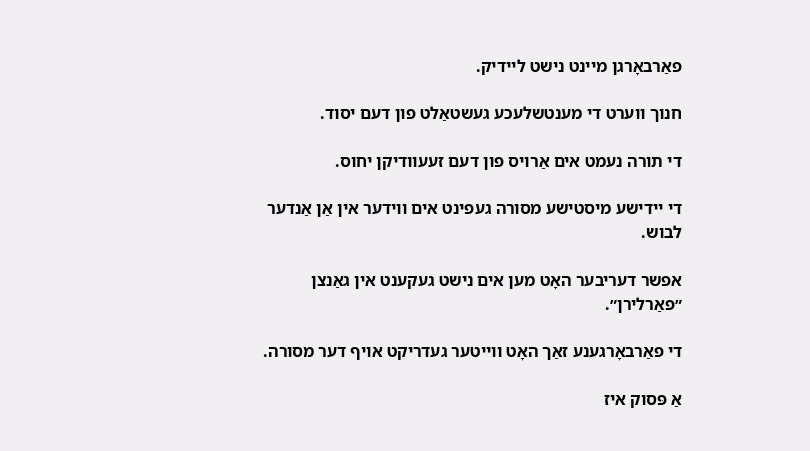פאַרבאָרגן מיינט נישט ליידיק.

חנוך ווערט די מענטשלעכע געשטאַלט פון דעם יסוד.

די תורה נעמט אים אַרויס פון דעם זעעוודיקן יחוס.

די יידישע מיסטישע מסורה געפינט אים ווידער אין אַן אַנדער לבוש.

אפשר דעריבער האָט מען אים נישט געקענט אין גאַנצן ״פאַרלירן״.

די פאַרבאָרגענע זאַך האָט ווייטער געדריקט אויף דער מסורה.

אַ פּסוק איז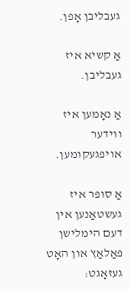געבליבן אָפן.

אַ קשיא איז געבליבן.

אַ נאָמען איז ווידער אויפגעקומען.

אַ סופר איז געשטאַנען אין דעם הימלישן פּאַלאַץ און האָט געזאָגט: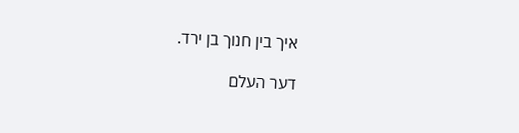איך בין חנוך בן ירד.

דער העלם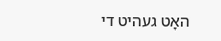האָט געהיט די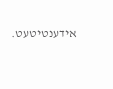אידענטיטעט.